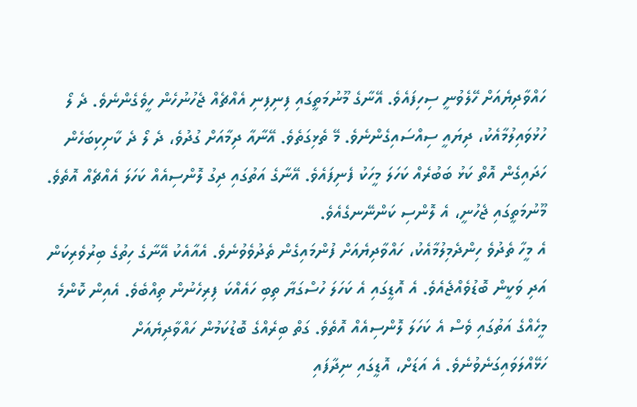ހައްވާދިޔެއަށް ހޭލެވުނީ ސިހިފައެވެ. އޭނާގެ މޫނުމަތީގައި ފިނިފިނި އެއްޗެއް ޖެހުނުހެން ހީވެގެންނެވެ. ދެ ލޯ ހުޅުވައިލުމާއެކު، ދިޔައީ ސިއްސައިގެންނެވެ. މޭ ތެޅިގަތެވެ. އޭނާއާ ދިމާއަށް ގުދުވެ، ދެ ލޯ ދެ ކާށިކިބަހެން ހަދައިގެން އޮތް ކަޅު ބަބުރެއް ކަހަލަ މީހަކު ފެނިފައެވެ. އޭނާގެ އަތުގައި ދިގު ލޮންސިއެއް ކަހަލަ އެއްޗެއް އޮތެވެ. މޫނުމަތީގައި ޖެހުނީ، އެ ލޮންސި ކަންނޭނގެއެވެ.
އެ މީހާ ތެދުވެ ހިންދެމިލުމާއެކު، ހައްވާދިޔެއަށް ފުންމައިގެން ތެދުވެވުނެވެ. އެއާއެކު އޭނާގެ ހިތުގެ ބިރުވެރިކަން އަދި ވަކީން ބޮޑުވެއްޖެއެވެ. އެ އޮޑީގައި އެ ކަހަލަ ހުސްގަޔާ ތިބި ހައެއްކަ ފިރިހެނުން ތިއްބެވެ. އެއިން ކޮންމެ މީހެއްގެ އަތުގައި ވެސް އެ ކަހަލަ ލޮންސިއެއް އޮތެވެ. ގަތް ބިރެއްގެ ބޮޑުކަމުން ހައްވާދިޔެއަށް ހަޅޭއްލަވައިގަނެވުނެވެ. އެ އަޑަށް، އޮޑީގައި ނިދާފައި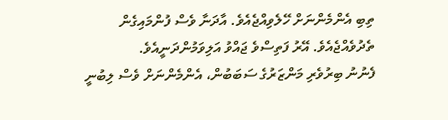ތިބި އެންމެންނަށް ހޭލެވިއްޖެއެވެ. އާދަނާ ވެސް ފުންމައިގެން ތެދުވެއްޖެއެވެ. އޭރު ފަތިސްވެ ޖައްވު އަލިވަމުންދަނީއެވެ.
ފެނުނު ބިރުވެރި މަންޒަރުގެ ސަބަބުން، އެންމެންނަށް ވެސް ލިބުނީ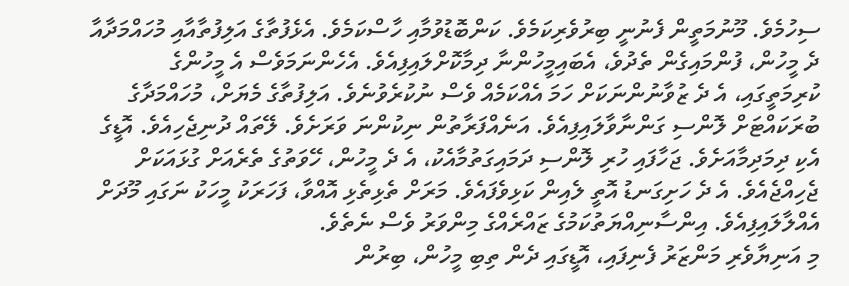ސިހުމެވެ. މޫނުމަތީން ފެނުނީ ބިރުވެރިކަމެވެ. ކަންބޮޑުވުމާއި ހާސްކަމެވެ. އެޅެފުތާގެ އަލިފުތާއާއި މުހައްމަދާއާ ދެ މީހުން، ފުންމައިގެން ތެދުވެ، އެބައިމީހުންނާ ދިމާކޮށްލައިފިއެވެ. އެހެންނަމަވެސް އެ މީހުންގެ ކުރިމަތީގައި، އެ ދެ ޒުވާނުންނަކަށް ހަމަ އެއްކަމެއް ވެސް ނުކުރެވުނެވެ. އަލިފުތާގެ މެޔަށް، މުހައްމަދާގެ ބުރަކައްޓަށް ލޮންސި ގަންނާވާލައިފިއެވެ. އަނެއްފަރާތުން ނިކުންނަ ވަރަށެވެ. ލޭތައް ދުނިޖެހިއެވެ. އޮޑީގެ އެކި ދިމަދިމާއަށެވެ. ޖަހާފައި ހުރި ލޮންސި ދަމައިގަތުމާއެކު، އެ ދެ މީހުން، ހޭވަތުގެ ތެރެއަށް ގުޅައަކަށް ޖެހިއްޖެއެވެ. އެ ދެ ހަށިގަނޑު އޮތީ ލެއިން ކަޅިވެފައެވެ. މަރަށް ތެޅިތެޅި އޮއްވާ، ފަހަރަކު މީހަކު ނަގައި މޫދަށް އެއްލާލައިފިއެވެ. އިންސާނިއްޔަތުކަމުގެ ޒައްރެއްގެ މިންވަރު ވެސް ނެތެވެ.
މި އަނިޔާވެރި މަންޒަރު ފެނިފައި، އޮޑީގައި ދެން ތިބި މީހުން، ބިރުން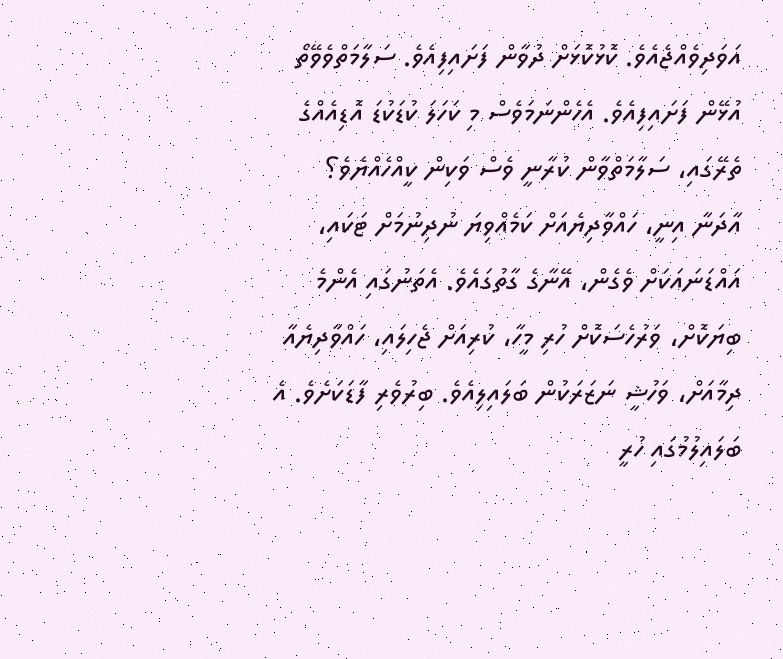އަވަދިވެއްޖެއެވެ. ކޮޅުކޮޅަށް ދުވާން ފަށައިފިއެވެ. ސަލާމަތްވެވޭތޯ އުޅޭން ފަށައިފިއެވެ. އެހެންނަމަވެސް މި ކަހަލަ ކުޑަކުޑަ އޮޑިއެއްގެ ތެރޭގައި، ސަލާމަތްވާން ކުރާނީ ވެސް ވަކިން ކީއްހެއްޔެވެ؟
އާދަނާ އިނީ، ހައްވާދިޔެއަށް ކަމެއްވިޔަ ނުދިނުމަށް ޓަކައި، އައްޑަނައަކަށް ވެގެން، އޭނާގެ ގާތުގައެވެ. އެތަނުގައި އެންމެ ބިޔަކޮށް، ވަރުހެސަކޮށް ހުރި މީހާ، ކުރިއަށް ޖެހިލައި، ހައްވާދިޔެއާ ދިމާއަށް، ވަހުޝީ ނަޒަރަކުން ބަލައިލިއެވެ. ބިރުވެރި ފާޑަކަށެވެ. އެ ބަލައިލުމުގައި ހުރީ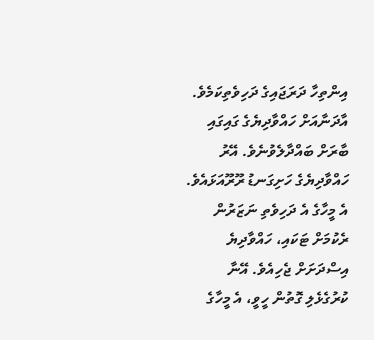އިންތިހާ ދަރަޖައިގެ ދަހިވެތިކަމެވެ. އާދަނާއަށް ހައްވާދިޔެގެ ގައިގައި ބާރަށް ބައްދާލެވުނެވެ. އޭރު ހައްވާދިޔެގެ ހަށިގަނޑު ރޫރޫއަޅައެވެ. އެ މީހާގެ އެ ދަހިވެތި ނަޒަރުން ރެކުމަށް ޓަކައި، ހައްވާދިޔެ އިސްދަށަށް ޖެހިއެވެ. އޭނާ ކުރުގެޅެލި ގޮތުން ހީވީ، އެ މީހާގެ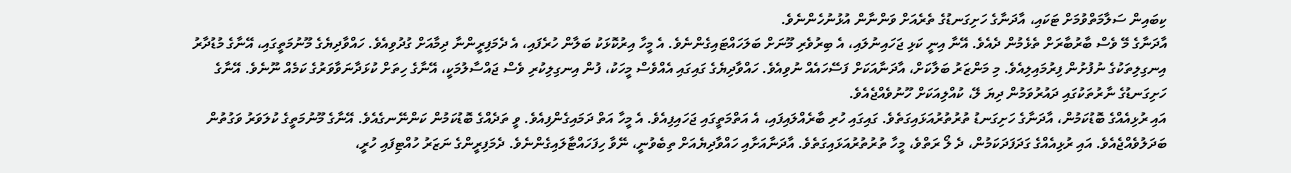ކިބައިން ސަލާމަތްވުމަށް ޓަކައި، އާދަނާގެ ހަށިގަނޑުގެ ތެރެއަށް ވަންނާން އުޅުނުހެންނެވެ.
އާދަނާގެ މޭ ވެސް ބާރުބާރަށް ތެޅެމުން ދެއެވެ. އޭނާ އިނީ ކަޅި ޖަހައިނުލައި، އެ ބިރުވެރި މޫނަށް ބަލަހައްޓައިގެންނެވެ. އެ މީހާ އިރުކޮޅަކު ބަލާން ހުރެފައި، އެ ދެމަފިރީންނާ ދިމާއަށް ގުދުވިއެވެ. ހައްވާދިޔެގެ މޫނުމަތީގައި، އޭނާގެ މުޑުދާރު އިނގިލިތަކުގެ ނުފުށުން ފިރުމައިލިއެވެ. މި މަންޒަރު ބަލާކަށް، އާދަނާއަކަށް ފަސޭހައެއް ނުވިއެވެ. ހައްވާދިޔެގެ ގައިގައި އެއްވެސް މީހަކު، ފުން އިނގިލިކުރި ވެސް ޖައްސާލުމަކީ، އޭނާގެ ހިތަށް ކުޅަދާނަވާވަރުގެ ކަމެއް ނޫނެވެ. އޭނާގެ ހަށިގަނޑުގެ ނާރުތަކުގައި ދައުރުވަމުން ދިޔަ ލޭ، ކުއްލިއަކަށް ހޫނުވެއްޖެއެވެ.
އައި ރުޅިއެއްގެ ބޮޑުކަމުން، އާދަނާގެ ހަށިގަނޑު ތުރުތުރުއަޅައިގަތެވެ. ގައިގައި ހުރި ބާރެއްލައިފައި، އެ އަތްމަތީގައި ޖަހައިފިއެވެ. އެ މީހާ އަތް ދަމައިގެންފިއެވެ. ވީ ތަދެއްގެ ބޮޑުކަމުން ކަންނޭނގެއެވެ. އޭނާގެ މޫނުމަތީގެ ކުލަވަރު ވަގުތުން ބަދަލުވެއްޖެއެވެ. އައި ރުޅިއެއްގެ ގަދަފަދަކަމުން، ދެ ލޯ ރަތްވެ، މީހާ ތުރުތުރުއަޅައިގަތެވެ. އާދަނާއަށާއި ހައްވާދިޔެއަށް ތިބެވުނީ، ނޭވާ ހިފަހައްޓާލައިގެންނެވެ. ދެމަފިރީންގެ ނަޒަރު ހުއްޓިފައި ހުރީ،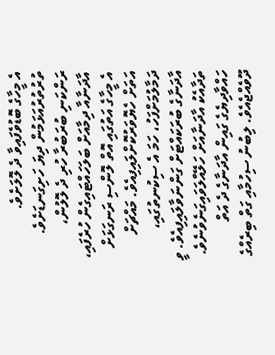އެ މީހާގެ ބޮޑުވެފައިވާ ދެ ލޮލަށެވެ. ތުރުތުރުއަޅަމުން ދިޔަ ހަށިގަނޑަށެވެ.
ރަންކަނި ބުރަބުރާ ހުރި ދެ ލޮލުން، އާދަނާއާ ދިމާއަށް ބަލަހައްޓައިގެން ހުރެފައި، އެ މީހާގެ އަތުގައި އޮތް ލޮންސި ރަނގަޅަށް އަތަށް ހެޔޮވަރުކޮށްލައިފިއެވެ. މައްޗަށް ދަމާލުމަށްފަހު، ހަމަ އެ ސިކުނތުގައި، އާދަނާގެ ބުރަކައްޓަށް ގަންނަވާލައިފިއެވެ. ވީ ތަދާއެކު އާދަނާއަށް ހަލޭއްލަވައިގަނެވުނެވެ. ހައްވާދިޔެގެ ގައިން އާދަނާގެ ދެ އަތް ދޫވެއްޖެއެވެ. ލިބުނު ސިހުމާއި ގަތް ބިރެއްގެ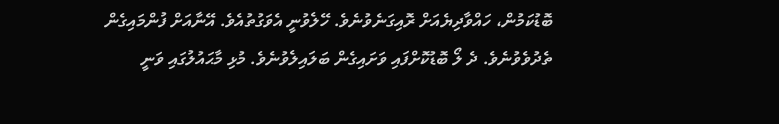ބޮޑުކަމުން، ހައްވާދިޔެއަށް ރޮއިގަނެވުނެވެ. ހޭލެވުނީ އެވަގުތުއެވެ. އޭނާއަށް ފުންމައިގެން ތެދުވެވުނެވެ. ދެ ލޯ ބޮޑުކޮށްފައި ވަށައިގެން ބަލައިލެވުނެވެ. މުޅި މާޙައުލުގައި ވަނީ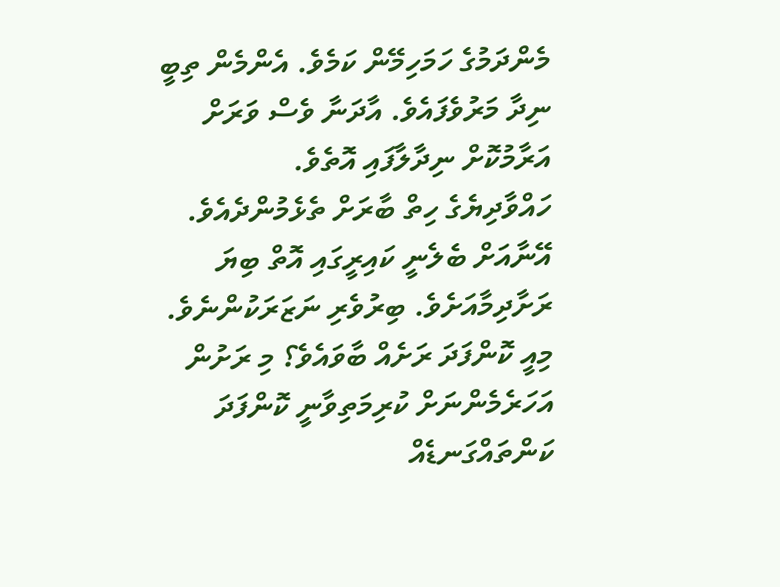މެންދަމުގެ ހަމަހިމޭން ކަމެވެ. އެންމެން ތިބީ ނިދާ މަރުވެފައެވެ. އާދަނާ ވެސް ވަރަށް އަރާމުކޮށް ނިދާލާފައި އޮތެވެ.
ހައްވާދިޔެގެ ހިތް ބާރަށް ތެޅެމުންދެއެވެ. އޭނާއަށް ބެލެނީ ކައިރީގައި އޮތް ބިޔަ ރަށާދިމާއަށެވެ. ބިރުވެރި ނަޒަރަކުންނެވެ. މިއީ ކޮންފަދަ ރަށެއް ބާވައެވެ؟ މި ރަށުން އަހަރެމެންނަށް ކުރިމަތިވާނީ ކޮންފަދަ ކަންތައްގަނޑެއް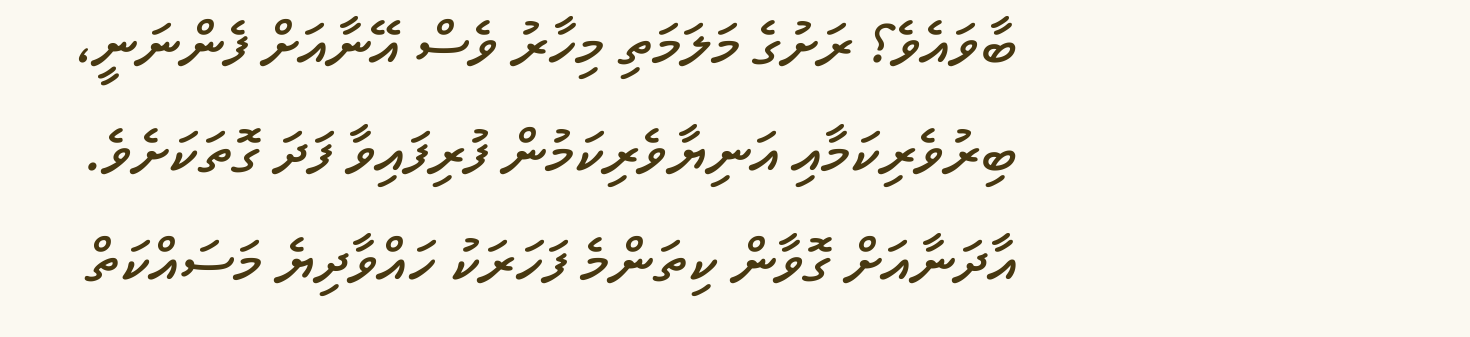ބާވައެވެ؟ ރަށުގެ މަލަމަތި މިހާރު ވެސް އޭނާއަށް ފެންނަނީ، ބިރުވެރިކަމާއި އަނިޔާވެރިކަމުން ފުރިފައިވާ ފަދަ ގޮތަކަށެވެ.
އާދަނާއަށް ގޮވާން ކިތަންމެ ފަހަރަކު ހައްވާދިޔެ މަސައްކަތް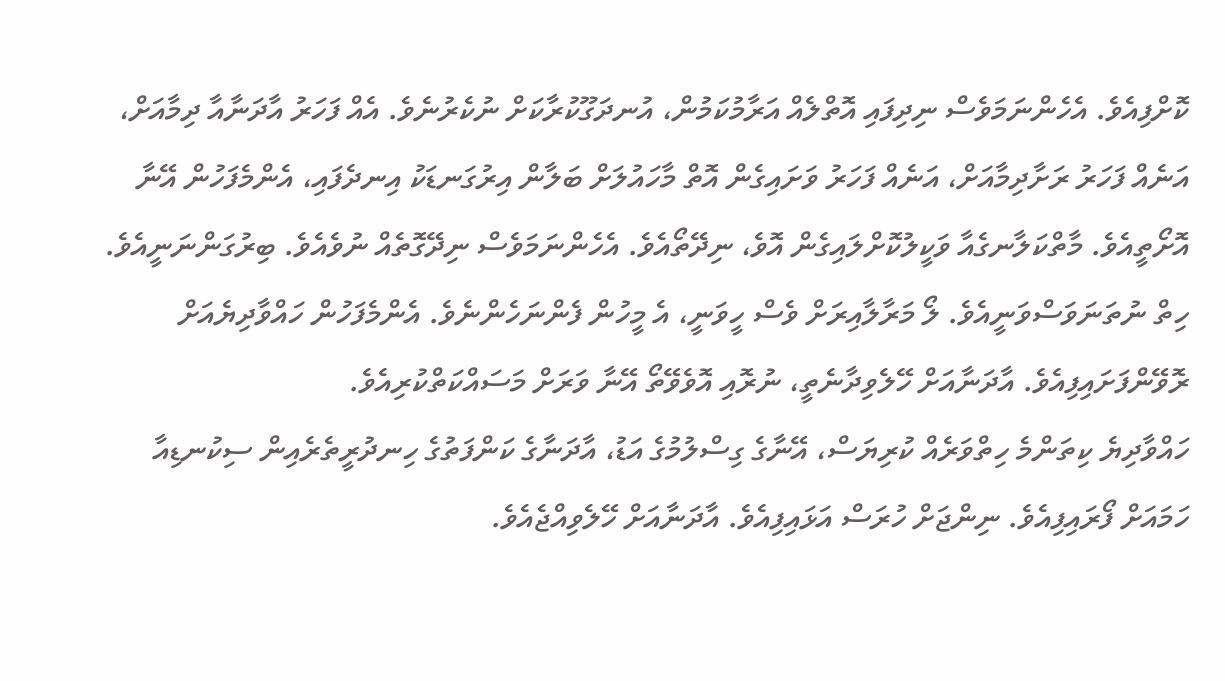ކޮށްފިއެވެ. އެހެންނަމަވެސް ނިދިފައި އޮތްލެއް އަރާމުކަމުން، އުނދަގޫކުރާކަށް ނުކެރުނެވެ. އެއް ފަހަރު އާދަނާއާ ދިމާއަށް، އަނެއް ފަހަރު ރަށާދިމާއަށް، އަނެއް ފަހަރު ވަށައިގެން އޮތް މާހައުލަށް ބަލާން އިރުގަނޑަކު އިނދެފައި، އެންމެފަހުން އޭނާ އޮށޯތީއެވެ. މާތްކަލާނގެއާ ވަކީލުކޮށްލައިގެން އޮވެ، ނިދޭތޯއެވެ. އެހެންނަމަވެސް ނިދޭގޮތެއް ނުވެއެވެ. ބިރުގަންނަނީއެވެ. ހިތް ނުތަނަވަސްވަނީއެވެ. ލޯ މަރާލާއިރަށް ވެސް ހީވަނީ، އެ މީހުން ފެންނަހެންނެވެ. އެންމެފަހުން ހައްވާދިޔެއަށް ރޮވޭންފަށައިފިއެވެ. އާދަނާއަށް ހޭލެވިދާނެތީ، ނުރޮއި އޮވެވޭތޯ އޭނާ ވަރަށް މަސައްކަތްކުރިއެވެ.
ހައްވާދިޔެ ކިތަންމެ ހިތްވަރެއް ކުރިޔަސް، އޭނާގެ ގިސްލުމުގެ އަޑު، އާދަނާގެ ކަންފަތުގެ ހިނދުރީތެރެއިން ސިކުނޑިއާ ހަމައަށް ފޯރައިފިއެވެ. ނިންޖަށް ހުރަސް އަޅައިފިއެވެ. އާދަނާއަށް ހޭލެވިއްޖެއެވެ.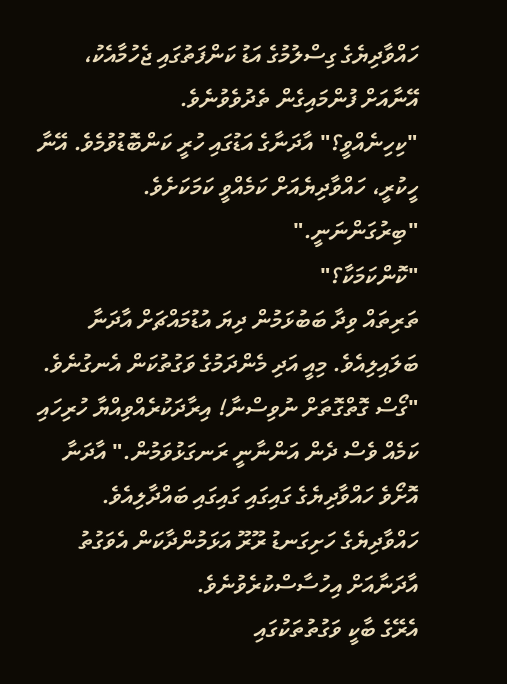ހައްވާދިޔެގެ ގިސްލުމުގެ އަޑު ކަންފަތުގައި ޖެހުމާއެކު، އޭނާއަށް ފުންމައިގެން ތެދުވެވުނެވެ.
"ކިހިނެއްވީ؟" އާދަނާގެ އަޑުގައި ހުރީ ކަންބޮޑުވުމެވެ. އޭނާ ހީކުރީ، ހައްވާދިޔެއަށް ކަމެއްވީ ކަމަކަށެވެ.
"ބިރުގަންނަނީ."
"ކޮންކަމަކާ؟"
ތަރިތައް ވިދާ ބަބުޅަމުން ދިޔަ އުޑުމައްޗަށް އާދަނާ ބަލައިލިއެވެ. މިއީ އަދި މެންދަމުގެ ވަގުތުކަން އެނގުނެވެ.
"ގޯސް ގޮތްގޮތަށް ނުވިސްނާ! އިރާދަކުރެއްވިއްޔާ ހުރިހައި ކަމެއް ވެސް ދެން އަންނާނީ ރަނގަޅުވަމުން." އާދަނާ އޮށޯވެ ހައްވާދިޔެގެ ގައިގައި ގައިގައި ބައްދާލިއެވެ. ހައްވާދިޔެގެ ހަށިގަނޑު ރޫރޫ އަޅަމުންދާކަން އެވަގުތު އާދަނާއަށް އިހުސާސްކުރެވުނެވެ.
އެރޭގެ ބާކީ ވަގުތުތަކުގައި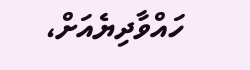ހައްވާދިޔެއަށް،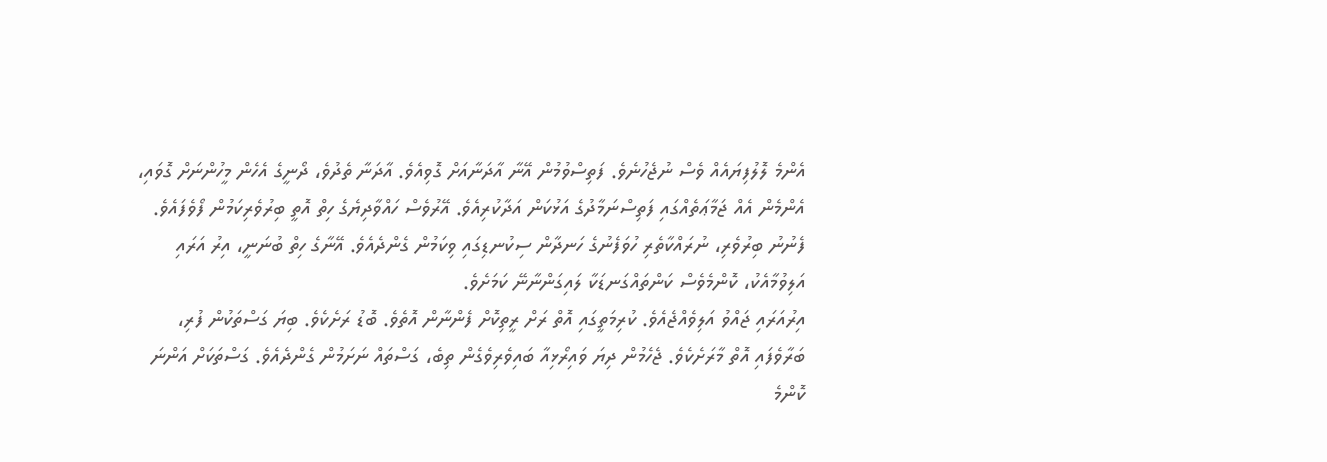އެންމެ ލޮލުފިޔައެއް ވެސް ނުޖެހުނެވެ. ފަތިސްވުމުން އޭނާ އާދަނާއަށް ގޮވިއެވެ. އާދަނާ ތެދުވެ، ދޯނީގެ އެހެން މީހުންނަށް ގޮވައި، އެންމެން އެއް ޖަމާޢަތެއްގައި ފަތިސްނަމާދުގެ އަޅުކަން އަދާކުރިއެވެ. އޭރުވެސް ހައްވާދިޔެގެ ހިތް އޮތީ ބިރުވެރިކަމުން ފޯވެފައެވެ. ފެނުނު ބިރުވެރި، ނުރައްކާތެރި ހުވަފެނުގެ ހަނދާން ސިކުނޑިގައި ވިކަމުން ގެންދެއެވެ. އޭނާގެ ހިތް ބުނަނީ، އިރު އަރައި އަލިވުމާއެކު، ކޮންމެވެސް ކަންތައްގަނޑަކާ ލައިގަންނާނޭ ކަމަށެވެ.
އިރުއަރައި ޖައްވު އަލިވެއްޖެއެވެ. ކުރިމަތީގައި އޮތް ރަށް ރީތިކޮށް ފެންނާން އޮތެވެ. ބޮޑު ރަށެކެވެ. ބިޔަ ގަސްތަކުން ފުރި، ބަރާވެފައި އޮތް މާރަށެކެވެ. ޖެހެމުން ދިޔަ ވައިރޯޅިއާ ބައިވެރިވެގެން ތިބެ، ގަސްތައް ނަށަމުން ގެންދެއެވެ. ގަސްތަކަށް އަންނަ ކޮންމެ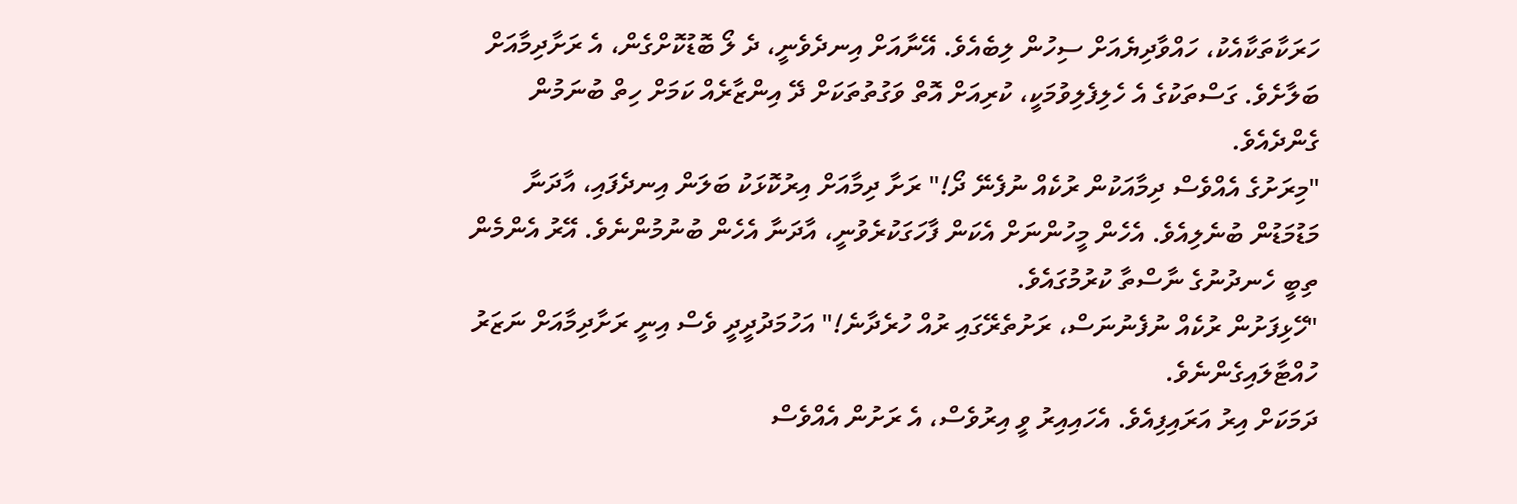ހަރަކާތަކާއެކު، ހައްވާދިޔެއަށް ސިހުން ލިބެއެވެ. އޭނާއަށް އިނދެވެނީ، ދެ ލޯ ބޮޑުކޮށްގެން، އެ ރަށާދިމާއަށް ބަލާށެވެ. ގަސްތަކުގެ އެ ހެލިފެލިވުމަކީ، ކުރިއަށް އޮތް ވަގުތުތަކަށް ދޭ އިންޒާރެއް ކަމަށް ހިތް ބުނަމުން ގެންދެއެވެ.
"މިރަށުގެ އެއްވެސް ދިމާއަކުން ރުކެއް ނުފެނޭ ދޯ!" ރަށާ ދިމާއަށް އިރުކޮޅަކު ބަލަން އިނދެފައި، އާދަނާ މަޑުމަޑުން ބުނެލިއެވެ. އެހެން މީހުންނަށް އެކަން ފާހަގަކުރެވުނީ، އާދަނާ އެހެން ބުނުމުންނެވެ. އޭރު އެންމެން ތިބީ ހެނދުނުގެ ނާސްތާ ކުރުމުގައެވެ.
"ހޭޅިފަށުން ރުކެއް ނުފެނުނަސް، ރަށުތެރޭގައި ރުއް ހުރެދާނެ!" އަހުމަދުދީދީ ވެސް އިނީ ރަށާދިމާއަށް ނަޒަރު ހުއްޓާލައިގެންނެވެ.
ދަމަކަށް އިރު އަރައިފިއެވެ. އެހައިއިރު ވީ އިރުވެސް، އެ ރަށުން އެއްވެސް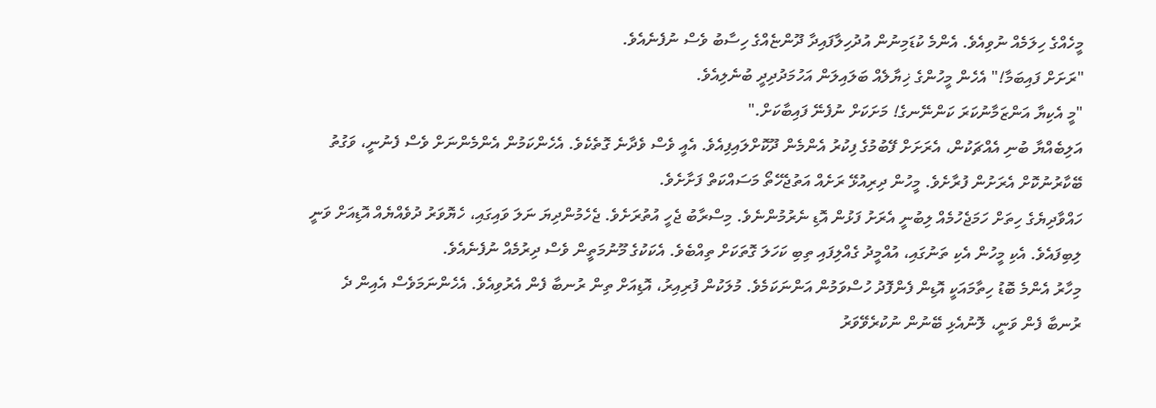މީހެއްގެ ހިލަމެއް ނުވިއެވެ. އެންމެ ކުޑަމިނުން އުދުހިލާފައިދާ ދޫންޏެއްގެ ހިސާބު ވެސް ނުފެނެއެވެ.
"ރަށަށް ފައިބަމާ!" އެހެން މީހުންގެ ޚިޔާލެއް ބަލައިލަން އަހުމަދުދިދީ ބުނެލިއެވެ.
"މީ އެކިޔާ އަންޒަމާނުކަރަ ކަންނޭނގެ! މަށަކަށް ނުފެނޭ ފައިބާކަށް."
އަލިބެއްޔާ ބުނި އެއްޗަކުން، އެރަށަށް ފޭބުމުގެ ފިކުރު އެންމެން ދޫކޮށްލައިފިއެވެ. އެއީ ވެސް ވެދާނެ ގޮތެކެވެ. އެހެންކަމުން އެންމެންނަށް ވެސް ފެނުނީ، ވަގުތު ބޭކާރުނުކޮށް އެރަށުން ފުރާށެވެ. މީހުން ދިރިއުޅޭ ރަށެއް އަތުޖެހޭތޯ މަސައްކަތް ފަށާށެވެ.
ހައްވާދިޔެގެ ހިތަށް ހަމަޖެހުމެއް ލިބުނީ އެރަށު ފަޅުން އޮޑި ނެރުމުންނެވެ. މިސްރާބު ޖެހީ އުތުރަށެވެ. ޖެހެމުންދިޔަ ނަލަ ވައިގައި، ހެޔޮވަރު ދުވެއްޔެއް އޮޑިއަށް ވަނީ ލިބިފައެވެ. އެކި މީހުން އެކި ތަނުގައި، އުއްމީދު ގެއްލިފައި ތިބި ކަހަލަ ގޮތަކަށް ތިއްބެވެ. އެކަކުގެ މޫނުމަތީން ވެސް ދިރުމެއް ނުފެނެއެވެ.
މިހާރު އެންމެ ބޮޑު ހިތާމައަކީ އޮޑިން ފެންފޮދު ހުސްވަމުން އަންނަކަމެވެ. މުލަކުން ފުރިއިރު، އޮޑިއަށް ތިން ރުނބާ ފެން އެރުވިއެވެ. އެހެންނަމަވެސް އެއިން ދެ ރުނބާ ފެން ވަނީ، ލޮނުއެޅި ބޭނުން ނުކުރެވޭވަރު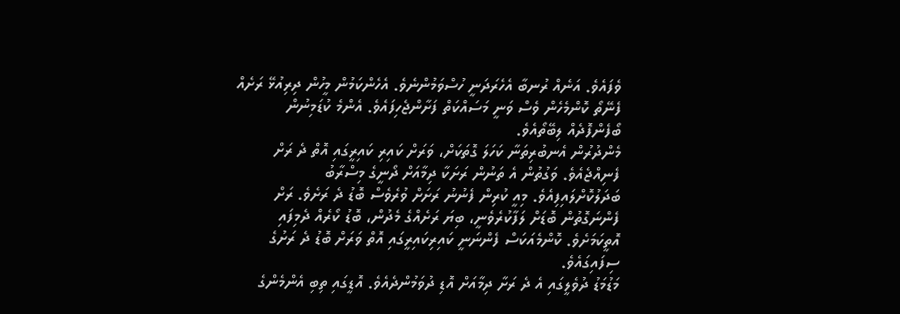ވެފައެވެ. އަނެއް ރުނބާ އެހެރަދަނީ ހުސްވަމުންނެވެ. އެހެންކަމުން މީހުން ދިރިއުޅޭ ރަށެއް ފެނޭތޯ ކޮންމެހެން ވެސް ވަނީ މަސައްކަތް ފަށާންޖެހިފައެވެ. އެންމެ ކުޑަމިނުން ބޯފެންފޮދެއް ލިބޭތޯއެވެ.
މެންދުރުން އެނބުރިތަނާ ކަހަލަ ގޮތަކަށް، ވަރަށް ކައިރި ކައިރީގައި އޮތް ދެ ރަށް ފެނިއްޖެއެވެ. ވަގުތުން އެ ތަނުން ރަށަކާ ދިމާއަށް ދޯނީގެ މިސްރާބު ބަދަލުކޮށްލައިފިއެވެ. މިއީ ކުރިން ފެނުނު ރަށަށް ވުރެވެސް ބޮޑު ދެ ރަށެވެ. ރަށް ފެންނަގޮތުން ބޮޑަށް ލަފާކުރެވެނީ، ބިޔަ ރަށެއްގެ މެދުން، ބޮޑު ކޯރެއް ދެމިފައި އޮތީކަމަށެވެ. ކޮންމެއަކަސް ފެންނަނީ ކައިރިކައިރީގައި އޮތް ވަރަށް ބޮޑު ދެ ރަށުގެ ސިފައިގައެވެ.
މަޑުމަޑު ދުވެލީގައި އެ ދެ ރަށާ ދިމާއަށް އޮޑި ދުވަމުންދެއެވެ. އޮޑީގައި ތިބި އެންމެންގެ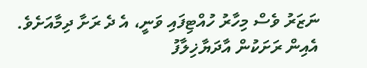ނަޒަރު ވެސް މިހާރު ހުއްޓިފައި ވަނީ، އެ ދެ ރަށާ ދިމާއަށެވެ. އެއިން ރަށަކުން އާދަޔާޚިލާފު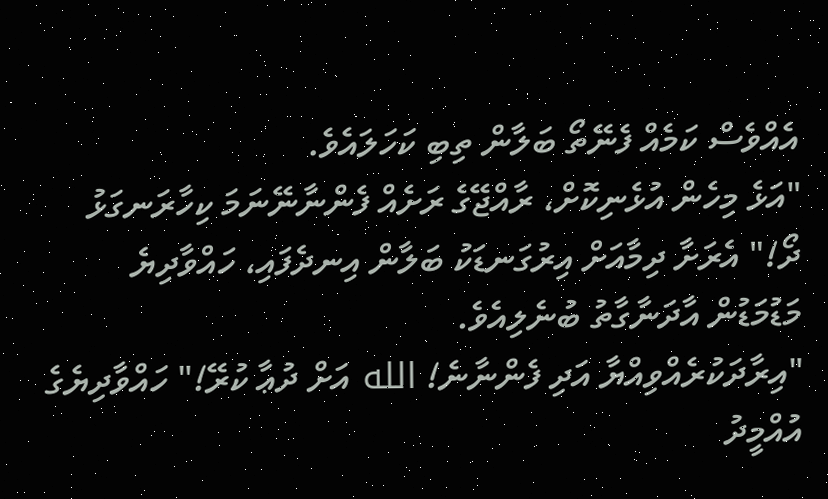އެއްވެސް ކަމެއް ފެނޭތޯ ބަލާން ތިބި ކަހަލައެވެ.
"އަޅެ މިހެން އުޅެނިކޮށް، ރާއްޖޭގެ ރަށެއް ފެންނާނޭނަމަ ކިހާރަނގަޅު ދޯ!" އެރަށާ ދިމާއަށް އިރުގަނޑަކު ބަލާން އިނދެފައި، ހައްވާދިޔެ މަޑުމަޑުން އާދަނާގާތު ބުނެލިއެވެ.
"އިރާދަކުރެއްވިއްޔާ އަދި ފެންނާނެ! الله އަށް ދުޢާ ކުރޭ!" ހައްވާދިޔެގެ އުއްމީދު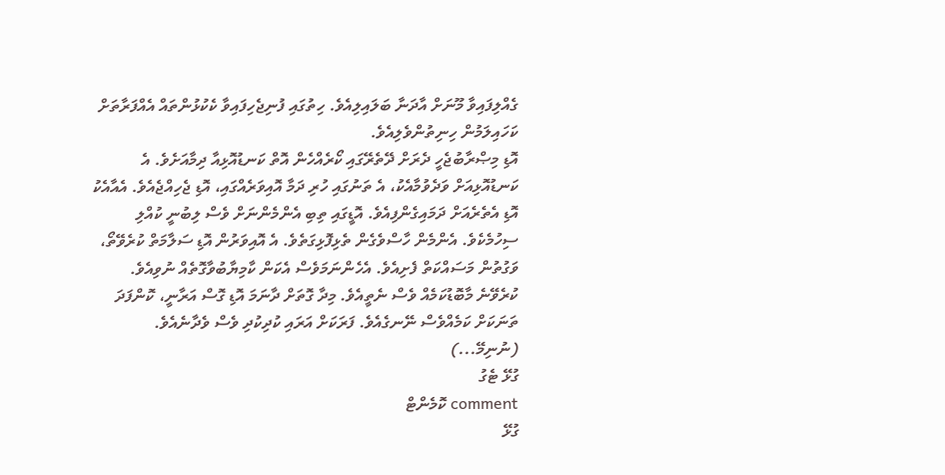ގެއްލިފައިވާ މޫނަށް އާދަނާ ބަލައިލިއެވެ. ހިތުގައި ފުނިޖެހިފައިވާ ކެކުޅުންތައް އެއްފަރާތަށް ކަހައިލަމުން ހިނިތުންވެލިއެވެ.
އޮޑި މިޞްރާބުޖެހީ ދެރަށް ދޭތެރޭގައި ކޯރެއްހެން އޮތް ކަނޑުއޮޅިއާ ދިމާއަށެވެ. އެ ކަނޑުއޮޅިއަށް ވަދެވުމާއެކު، އެ ތަނުގައި ހުރި ދަމާ އޮއިވަރެއްގައި، އޮޑި ޖެހިއްޖެއެވެ. އެއާއެކު އޮޑި އެތެރެއަށް ދަމައިގެންފިއެވެ. އޮޑީގައި ތިބި އެންމެންނަށް ވެސް ލިބުނީ ކުއްލި ސިހުމެކެވެ. އެންމެން ހާސްވެގެން ތެޅިފޮޅިގަތެވެ. އެ އޮއިވަރުން އޮޑި ސަލާމަތް ކުރެވޭތޯ، ވަގުތުން މަސައްކަތް ފެށިއެވެ. އެހެންނަމަވެސް އެކަން ކާމިޔާބުވާގޮތެއް ނުވިއެވެ. ކުރެވޭނެ މާބޮޑުކަމެއް ވެސް ނެތީއެވެ. މިދާ ގޮތަށް ދާނަމަ އޮޑި ގޮސް އަރާނީ، ކޮންފަދަ ތަނަކަށް ކަމެއްވެސް ނޭނގެއެވެ. ފަރަކަށް އަރައި ކުދިކުދި ވެސް ވެދާނެއެވެ.
(ނުނިމޭ...)
ގުޅޭ ޓެގު
comment ކޮމެންޓް
ގުޅޭ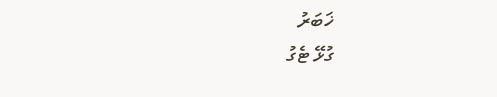ޚަބަރު
ގުޅޭ ޓެގު